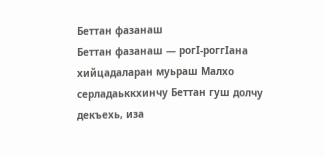Беттан фазанаш
Беттан фазанаш — рогӀ-роггӀана хийцадаларан муьраш Малхо серладаьккхинчу Беттан гуш долчу декъехь, иза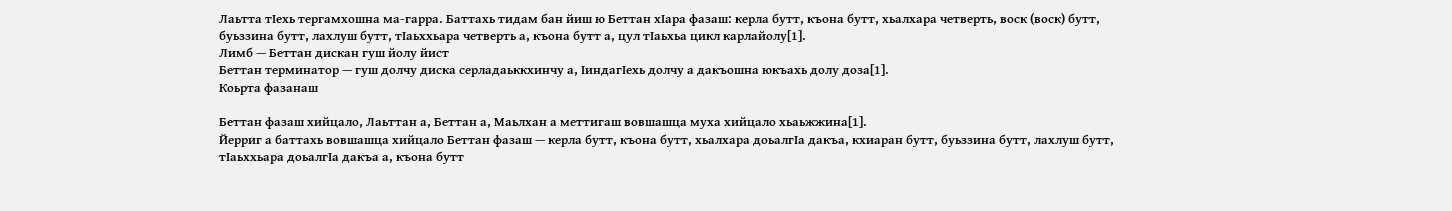Лаьтта тӀехь тергамхошна ма-гарра. Баттахь тидам бан йиш ю Беттан хӀара фазаш: керла бутт, къона бутт, хьалхара четверть, воск (воск) бутт, буьззина бутт, лахлуш бутт, тӀаьххьара четверть а, къона бутт а, цул тӀаьхьа цикл карлайолу[1].
Лимб — Беттан дискан гуш йолу йист
Беттан терминатор — гуш долчу диска серладаьккхинчу а, ӀиндагӀехь долчу а дакъошна юкъахь долу доза[1].
Коьрта фазанаш

Беттан фазаш хийцало, Лаьттан а, Беттан а, Маьлхан а меттигаш вовшашца муха хийцало хьаьжжина[1].
Йерриг а баттахь вовшашца хийцало Беттан фазаш — керла бутт, къона бутт, хьалхара доьалгӀа дакъа, кхиаран бутт, буьззина бутт, лахлуш бутт, тӀаьххьара доьалгӀа дакъа а, къона бутт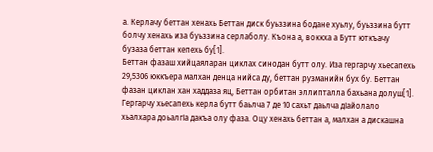а. Керлачу беттан хенахь Беттан диск буьззина бодане хуьлу, буьззина бутт болчу хенахь иза буьззина серлаболу. Къона а, воккха а Бутт юткъачу бузаза беттан кепехь бу[1].
Беттан фазаш хийцаяларан циклах синодан бутт олу. Иза гергарчу хьесапехь 29,5306 юккъера малхан денца нийса ду, беттан рузманийн бух бу. Беттан фазан циклан хан хаддаза яц, Беттан орбитан эллипталла бахьана долуш[1].
Гергарчу хьесапехь керла бутт баьлча 7 де 10 сахьт даьлча дӀайолало хьалхара доьалгӀа дакъа олу фаза. Оцу хенахь беттан а, малхан а дискашна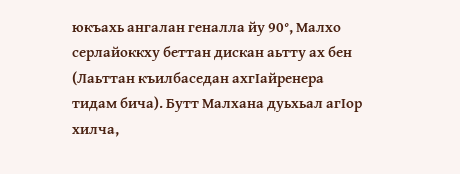юкъахь ангалан геналла йу 90°, Малхо серлайоккху беттан дискан аьтту ах бен (Лаьттан къилбаседан ахгӀайренера тидам бича). Бутт Малхана дуьхьал агӀор хилча,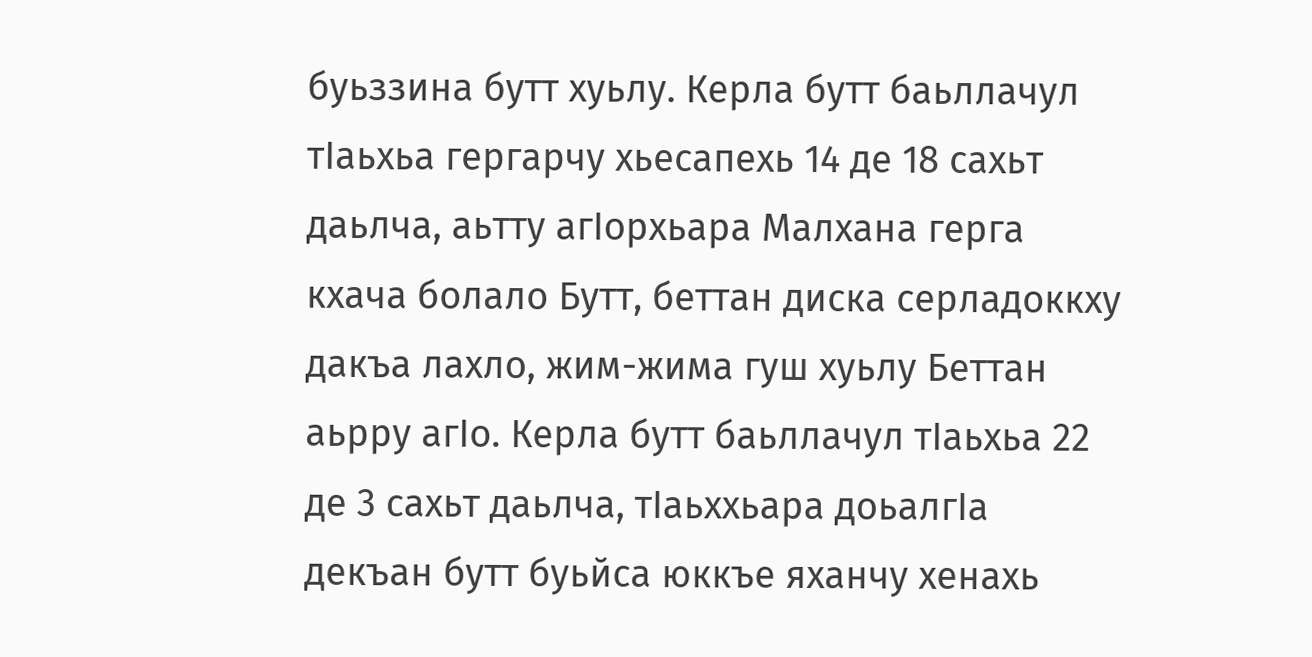буьззина бутт хуьлу. Керла бутт баьллачул тӀаьхьа гергарчу хьесапехь 14 де 18 сахьт даьлча, аьтту агӀорхьара Малхана герга кхача болало Бутт, беттан диска серладоккху дакъа лахло, жим-жима гуш хуьлу Беттан аьрру агӀо. Керла бутт баьллачул тӀаьхьа 22 де 3 сахьт даьлча, тӀаьххьара доьалгӀа декъан бутт буьйса юккъе яханчу хенахь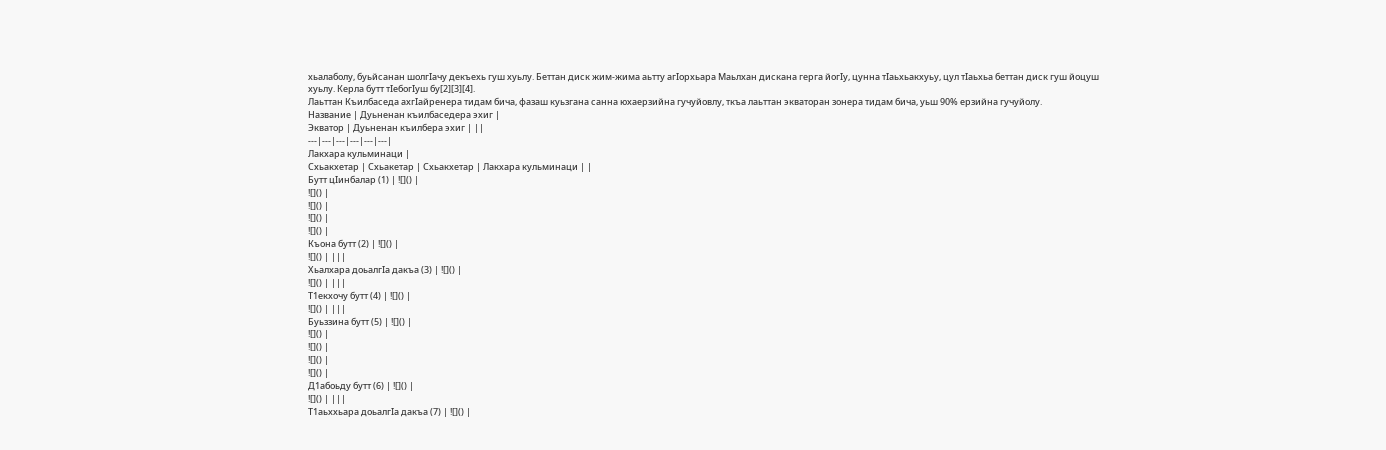хьалаболу, буьйсанан шолгӀачу декъехь гуш хуьлу. Беттан диск жим-жима аьтту агӀорхьара Маьлхан дискана герга йогӀу, цунна тӀаьхьакхуьу, цул тӀаьхьа беттан диск гуш йоцуш хуьлу. Керла бутт тӀебогӀуш бу[2][3][4].
Лаьттан Къилбаседа ахгӀайренера тидам бича, фазаш куьзгана санна юхаерзийна гучуйовлу, ткъа лаьттан экваторан зонера тидам бича, уьш 90% ерзийна гучуйолу.
Название | Дуьненан къилбаседера эхиг |
Экватор | Дуьненан къилбера эхиг | ||
---|---|---|---|---|---|
Лакхара кульминаци |
Схьакхетар | Схьакетар | Схьакхетар | Лакхара кульминаци | |
Бутт цӀинбалар (1) | ![]() |
![]() |
![]() |
![]() |
![]() |
Къона бутт (2) | ![]() |
![]() | |||
Хьалхара доьалгӀа дакъа (3) | ![]() |
![]() | |||
Т1екхочу бутт (4) | ![]() |
![]() | |||
Буьззина бутт (5) | ![]() |
![]() |
![]() |
![]() |
![]() |
Д1абоьду бутт (6) | ![]() |
![]() | |||
Т1аьххьара доьалгӀа дакъа (7) | ![]() |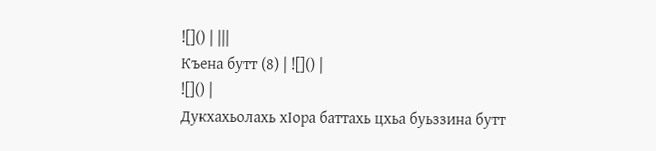![]() | |||
Къена бутт (8) | ![]() |
![]() |
Дукхахьолахь хӀора баттахь цхьа буьззина бутт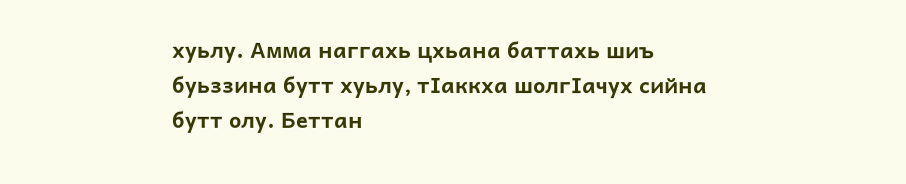хуьлу. Амма наггахь цхьана баттахь шиъ буьззина бутт хуьлу, тӀаккха шолгӀачух сийна бутт олу. Беттан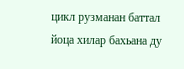цикл рузманан баттал йоца хилар бахьана ду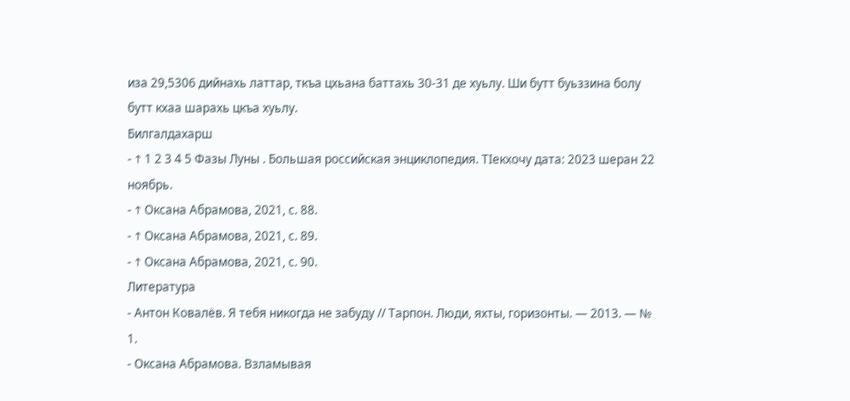иза 29,5306 дийнахь латтар, ткъа цхьана баттахь 30-31 де хуьлу. Ши бутт буьззина болу бутт кхаа шарахь цкъа хуьлу.
Билгалдахарш
- ↑ 1 2 3 4 5 Фазы Луны . Большая российская энциклопедия. ТӀекхочу дата: 2023 шеран 22 ноябрь.
- ↑ Оксана Абрамова, 2021, с. 88.
- ↑ Оксана Абрамова, 2021, с. 89.
- ↑ Оксана Абрамова, 2021, с. 90.
Литература
- Антон Ковалёв. Я тебя никогда не забуду // Тарпон. Люди, яхты, горизонты. — 2013. — № 1.
- Оксана Абрамова. Взламывая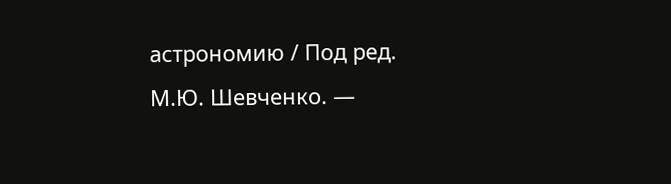астрономию / Под ред. М.Ю. Шевченко. —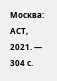Москва: АСТ, 2021. — 304 с.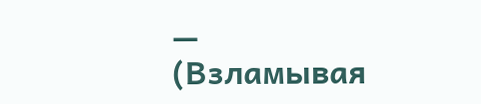— (Взламывая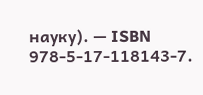науку). — ISBN 978-5-17-118143-7.